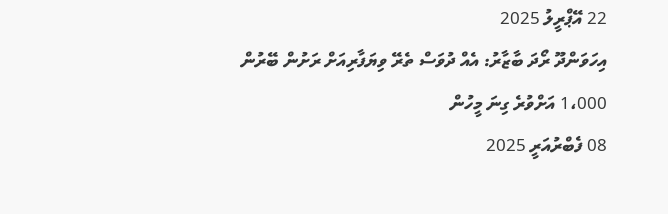22 އޭޕްރީލު 2025
އިހަވަންދޫ ރޯދަ ބާޒާރު: އެއް ދުވަސް ތެރޭ ވިޔަފާރިއަށް ރަށުން ބޭރުން 1،000 އަށްވުރެ ގިނަ މީހުން
08 ފެބްރުއަރީ 2025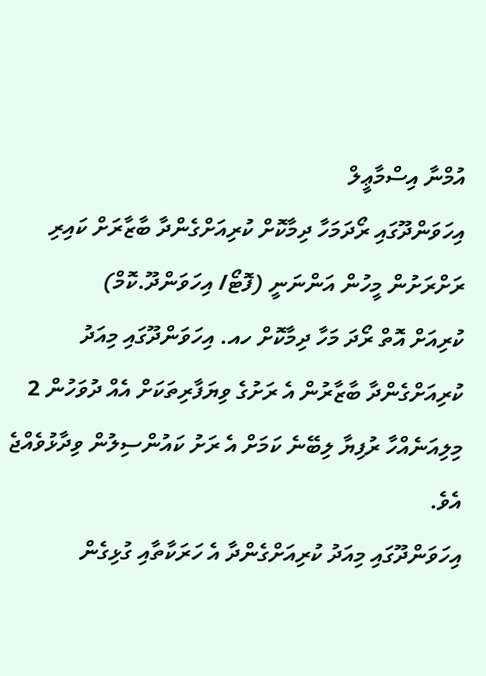އުމްނާ އިސްމާޢީލް
އިހަވަންދޫގައި ރޯދަމަހާ ދިމާކޮށް ކުރިއަށްގެންދާ ބާޒާރަށް ކައިރި ރަށްރަށުން މީހުން އަންނަނީ (ފޮޓޯ/ އިހަވަންދޫ.ކޮމް)
ކުރިއަށް އޮތް ރޯދަ މަހާ ދިމާކޮށް ހއ. އިހަވަންދޫގައި މިއަދު ކުރިއަށްގެންދާ ބާޒާރުން އެ ރަށުގެ ވިޔަފާރިތަކަށް އެއް ދުވަހުން 2 މިލިއަނެއްހާ ރުފިޔާ ލިބޭނެ ކަމަށް އެ ރަށު ކައުންސިލުން ވިދާޅުވެއްޖެ އެވެ.
އިހަވަންދޫގައި މިއަދު ކުރިއަށްގެންދާ އެ ހަރަކާތާއި ގުޅިގެން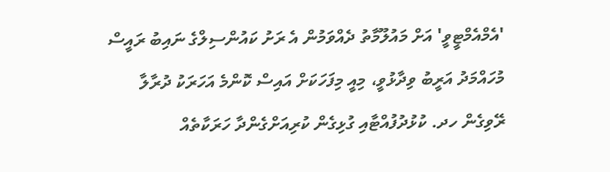'އެމްއެމްޓީވީ' އަށް މައުލޫމާތު ދެއްވަމުން އެ ރަށު ކައުންސިލްގެ ނައިބު ރައީސް މުހައްމަދު އަރީބު ވިދާޅުވީ، މިއީ މިފަހަކަށް އައިސް ކޮންމެ އަހަރަކު ދުރާލާ ރޭވިގެން ހދ. ކުޅުދުފުއްޓާއި ގުޅިގެން ކުރިއަށްގެންދާ ހަރަކާތެއް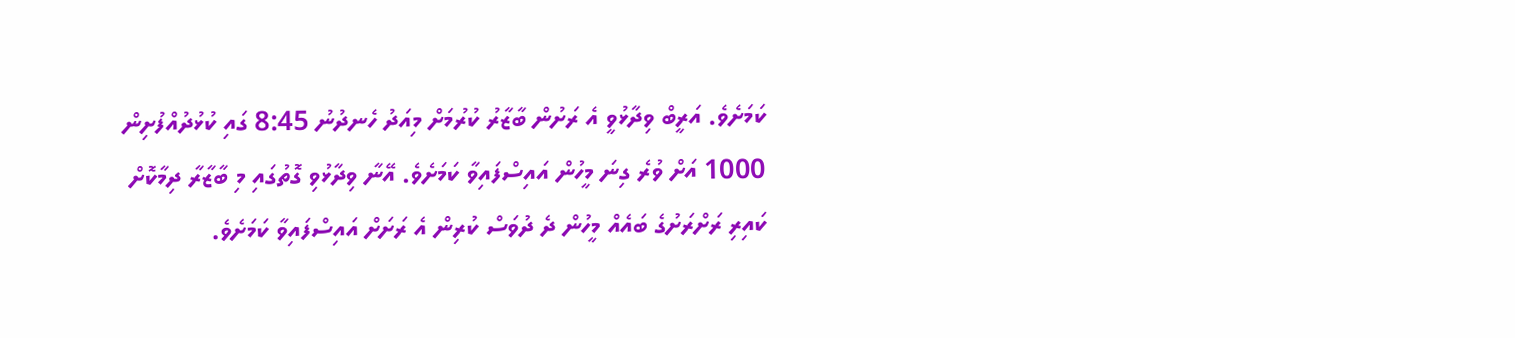ކަމަށެވެ. އަރީބް ވިދާޅުވީ އެ ރަށުން ބާޒާރު ކުރުމަށް މިއަދު ހެނދުނު 8:45 ގައި ކުޅުދުއްފުށިން 1000 އަށް ވުރެ ގިނަ މީހުން އައިސްފައިވާ ކަމަށެވެ. އޭނާ ވިދާޅުވި ގޮތުގައި މި ބާޒާރާ ދިމާކޮށް ކައިރި ރަށްރަށުގެ ބައެއް މީހުން ދެ ދުވަސް ކުރިން އެ ރަށަށް އައިސްފައިވާ ކަމަށެވެ.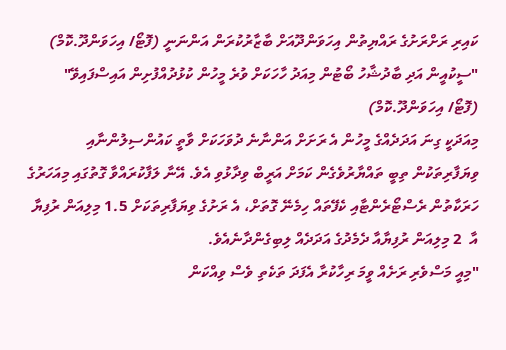ކައިރި ރަށްރަށުގެ ރައްޔިތުން އިހަވަންދޫއަށް ބާޒާރުކުރަން އަންނަނީ (ފޮޓޯ/ އިހަވަންދޫ.ކޮމް)
"ސީކުއީން އަދި ބާދުޝާހު ބޯޓުން މިއަދު ހާހަކަށް ވުރެ މީހުން ކުޅުދުއްފުށިން އައިސްފައިވޭ"
(ފޮޓޯ/ އިހަވަންދޫ.ކޮމް)
މިއަދަކީ ގިނަ އަދަދެއްގެ މީހުން އެ ރަށަށް އަންނާނެ ދުވަހަކަށް ވާތީ ކައުންސިލުންނާއި ވިޔަފާރިތަކުން ތިބީ ތައްޔާރުވެގެން ކަމަށް އަރީބް ވިދާޅުވި އެވެ. އޭނާ ލަފާކުރައްވާ ގޮތުގައި މިއަހަރުގެ ހަރަކާތުން ރެސްޓޯރެންޓާއި ކެފޭތައް ހިމެނޭ ގޮތަށް، އެ ރަށުގެ ވިޔަފާރިތަކަށް 1.5 މިލިއަން ރުފިޔާ އާ  2 މިލިއަން ރުފިޔާއާ ދެމެދުގެ އަދަދެއް ލިބިގެންދާނެއެވެ.
"މިއީ މަސްވެރި ރަށެއް ވީމަ ރިހާކުރާ އެފަދަ ތަކެތި ވެސް ވިއްކަން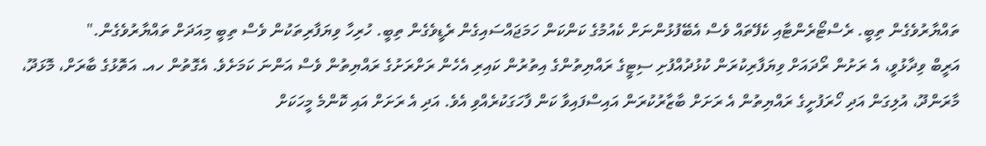ތައްޔާރުވެގެން ތިބީ. ރެސްޓޯރެންޓާއި ކެފޭތައް ވެސް އެބޭފުޅުންނަށް ކެއުމުގެ ކަންކަން ހަމަޖައްސައިގެން ރެޑީވެގެން ތިބީ. ހުރިހާ ވިޔަފާރިތަކުން ވެސް ތިބީ މިއަދަށް ތައްޔާރުވެގެން."
އަރީބް ވިދާޅުވީ، އެ ރަށުން ރޯދައަށް ވިޔަފާރިކުރަން ކުޅުދުއްފުށި ސިޓީގެ ރައްޔިތުންގެ އިތުރުން ކައިރި އެހެން ރަށްރަށުގެ ރައްޔިތުން ވެސް އަންނަ ކަމަށެވެ. އެގޮތުން ހއ. އަތޮޅުގެ ބާރަށް، މޮޅަދޫ، މާރަންދޫ، އުލިގަން އަދި ހޯރަފުށީގެ ރައްޔިތުން އެ ރަށަށް ބާޒާރުކުރަން އައިސްފައިވާ ކަން ފާހަގަކުރެއްވި އެވެ. އަދި އެ ރަށަށް އައި ކޮންމެ މީހަކަށް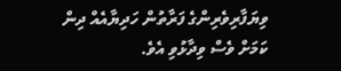ވިޔަފާރިވެރިންގެ ފަރާތުން ހަދިޔާއެއް ދިން ކަމަށް ވެސް ވިދާޅުވި އެވެ.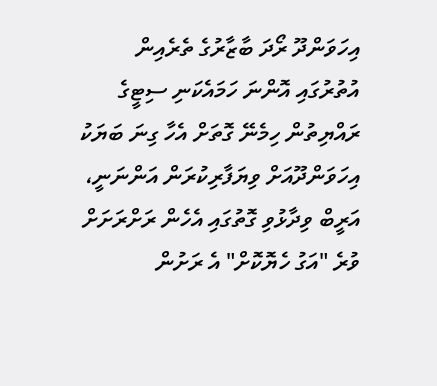އިހަވަންދޫ ރޯދަ ބާޒާރުގެ ތެރެއިން
އުތުރުގައި އޮންނަ ހަމައެކަނި ސިޓީގެ ރައްޔިތުން ހިމެނޭ ގޮތަށް އެހާ ގިނަ ބަޔަކު  އިހަވަންދޫއަށް ވިޔަފާރިކުރަން އަންނަނީ، އަރީބް ވިދާޅުވި ގޮތުގައި އެހެން ރަށްރަށަށް ވުރެ "އަގު ހެޔޮކޮށް" އެ ރަށުން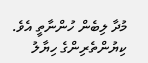މުދާ ލިބެން ހުންނާތީ އެވެ.
ކިޔުންތެރިންގެ ހިޔާލު